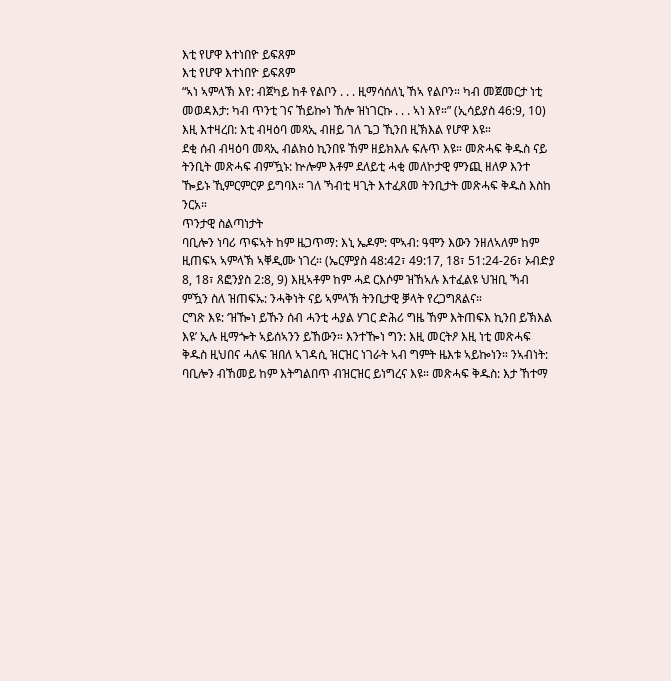እቲ የሆዋ እተነበዮ ይፍጸም
እቲ የሆዋ እተነበዮ ይፍጸም
“ኣነ ኣምላኽ እየ: ብጀካይ ከቶ የልቦን . . . ዚማሳሰለኒ ኸኣ የልቦን። ካብ መጀመርታ ነቲ መወዳእታ: ካብ ጥንቲ ገና ኸይኰነ ኸሎ ዝነገርኩ . . . ኣነ እየ።” (ኢሳይያስ 46:9, 10) እዚ እተዛረበ: እቲ ብዛዕባ መጻኢ ብዘይ ገለ ጌጋ ኺንበ ዚኽእል የሆዋ እዩ።
ደቂ ሰብ ብዛዕባ መጻኢ ብልክዕ ኪንበዩ ኸም ዘይክእሉ ፍሉጥ እዩ። መጽሓፍ ቅዱስ ናይ ትንቢት መጽሓፍ ብምዃኑ: ኵሎም እቶም ደለይቲ ሓቂ መለኮታዊ ምንጪ ዘለዎ እንተ ዀይኑ ኺምርምርዎ ይግባእ። ገለ ኻብቲ ዛጊት እተፈጸመ ትንቢታት መጽሓፍ ቅዱስ እስከ ንርአ።
ጥንታዊ ስልጣነታት
ባቢሎን ነባሪ ጥፍኣት ከም ዜጋጥማ: እኒ ኤዶም: ሞኣብ: ዓሞን እውን ንዘለኣለም ከም ዚጠፍኣ ኣምላኽ ኣቐዲሙ ነገረ። (ኤርምያስ 48:42፣ 49:17, 18፣ 51:24-26፣ ኦብድያ 8, 18፣ ጸፎንያስ 2:8, 9) እዚኣቶም ከም ሓደ ርእሶም ዝኸኣሉ እተፈልዩ ህዝቢ ኻብ ምዃን ስለ ዝጠፍኡ: ንሓቅነት ናይ ኣምላኽ ትንቢታዊ ቓላት የረጋግጸልና።
ርግጽ እዩ: ‘ዝዀነ ይኹን ሰብ ሓንቲ ሓያል ሃገር ድሕሪ ግዜ ኸም እትጠፍእ ኪንበ ይኽእል እዩ’ ኢሉ ዚማጐት ኣይሰኣንን ይኸውን። እንተዀነ ግን: እዚ መርትዖ እዚ ነቲ መጽሓፍ ቅዱስ ዚህበና ሓለፍ ዝበለ ኣገዳሲ ዝርዝር ነገራት ኣብ ግምት ዜእቱ ኣይኰነን። ንኣብነት: ባቢሎን ብኸመይ ከም እትግልበጥ ብዝርዝር ይነግረና እዩ። መጽሓፍ ቅዱስ: እታ ኸተማ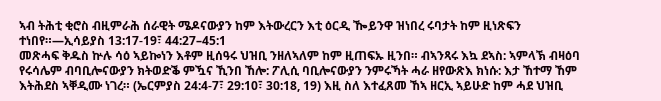ኣብ ትሕቲ ቂሮስ ብዚምራሕ ሰራዊት ሜዶናውያን ከም እትውረርን እቲ ዕርዲ ዀይንዋ ዝነበረ ሩባታት ከም ዚነጽፍን ተነበየ።—ኢሳይያስ 13:17-19፣ 44:27–45:1
መጽሓፍ ቅዱስ ኵሉ ሳዕ ኣይኰነን እቶም ዚሰዓሩ ህዝቢ ንዘለኣለም ከም ዚጠፍኡ ዚንበ። ብኣንጻሩ እኳ ደኣስ: ኣምላኽ ብዛዕባ የሩሳሌም ብባቢሎናውያን ክትወድቕ ምዃና ኺንበ ኸሎ: ፖሊሲ ባቢሎናውያን ንምሩኻት ሓራ ዘየውጽእ ክነሱ: እታ ኸተማ ኸም እትሕደስ ኣቐዲሙ ነገረ። (ኤርምያስ 24:4-7፣ 29:10፣ 30:18, 19) እዚ ስለ እተፈጸመ ኸኣ ዘርኢ ኣይሁድ ከም ሓደ ህዝቢ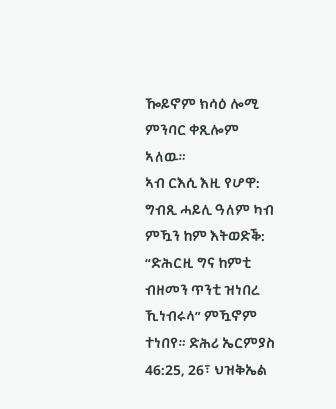ዀይኖም ክሳዕ ሎሚ ምንባር ቀጺሎም ኣለዉ።
ኣብ ርእሲ እዚ የሆዋ: ግብጺ ሓይሊ ዓለም ካብ ምዃን ከም እትወድቕ: “ድሕርዚ ግና ከምቲ ብዘመን ጥንቲ ዝነበረ ኺነብሩላ” ምዃኖም ተነበየ። ድሕሪ ኤርምያስ 46:25, 26፣ ህዝቅኤል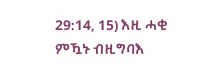29:14, 15) እዚ ሓቂ ምዃኑ ብዚግባእ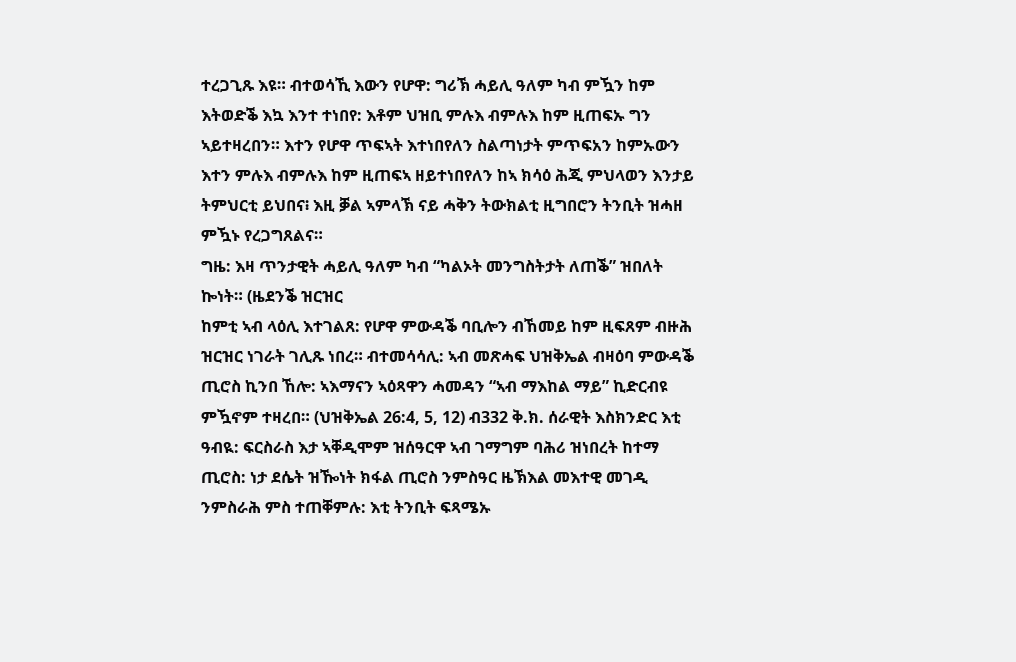ተረጋጊጹ እዩ። ብተወሳኺ እውን የሆዋ: ግሪኽ ሓይሊ ዓለም ካብ ምዃን ከም እትወድቕ እኳ እንተ ተነበየ: እቶም ህዝቢ ምሉእ ብምሉእ ከም ዚጠፍኡ ግን ኣይተዛረበን። እተን የሆዋ ጥፍኣት እተነበየለን ስልጣነታት ምጥፍአን ከምኡውን እተን ምሉእ ብምሉእ ከም ዚጠፍኣ ዘይተነበየለን ከኣ ክሳዕ ሕጂ ምህላወን እንታይ ትምህርቲ ይህበና፧ እዚ ቓል ኣምላኽ ናይ ሓቅን ትውክልቲ ዚግበሮን ትንቢት ዝሓዘ ምዃኑ የረጋግጸልና።
ግዜ: እዛ ጥንታዊት ሓይሊ ዓለም ካብ “ካልኦት መንግስትታት ለጠቕ” ዝበለት ኰነት። (ዜደንቕ ዝርዝር
ከምቲ ኣብ ላዕሊ እተገልጸ: የሆዋ ምውዳቕ ባቢሎን ብኸመይ ከም ዚፍጸም ብዙሕ ዝርዝር ነገራት ገሊጹ ነበረ። ብተመሳሳሊ: ኣብ መጽሓፍ ህዝቅኤል ብዛዕባ ምውዳቕ ጢሮስ ኪንበ ኸሎ: ኣእማናን ኣዕጻዋን ሓመዳን “ኣብ ማእከል ማይ” ኪድርብዩ ምዃኖም ተዛረበ። (ህዝቅኤል 26:4, 5, 12) ብ332 ቅ.ክ. ሰራዊት እስክንድር እቲ ዓብዪ: ፍርስራስ እታ ኣቐዲሞም ዝሰዓርዋ ኣብ ገማግም ባሕሪ ዝነበረት ከተማ ጢሮስ: ነታ ደሴት ዝዀነት ክፋል ጢሮስ ንምስዓር ዜኽእል መእተዊ መገዲ ንምስራሕ ምስ ተጠቐምሉ: እቲ ትንቢት ፍጻሜኡ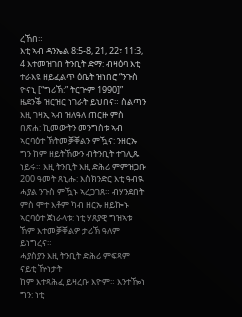ረኸበ።
እቲ ኣብ ዳንኤል 8:5-8, 21, 22፣ 11:3, 4 እተመዝገበ ትንቢት ድማ: ብዛዕባ እቲ ተራእዩ ዘይፈልጥ ዕቤት ዝነበሮ “ንጉስ ዮናኒ [“ግሪኽ:” ትርጕም 1990]” ዜደንቕ ዝርዝር ነገራት ይህበና። ስልጣን እዚ ገዛኢ ኣብ ዝለዓለ ጠርዙ ምስ በጽሐ: ኪመውትን መንግስቱ ኣብ ኣርባዕተ ኽትመቓቐልን ምዃና: ንዘርኡ ግን ከም ዘይትኸውን ብትንቢት ተገሊጹ ነይሩ። እዚ ትንቢት እዚ ድሕሪ ምምዝጋቡ 200 ዓመት ጸኒሑ: እስክንድር እቲ ዓብዪ ሓያል ንጉስ ምዃኑ ኣረጋገጸ። ብሃንደበት ምስ ሞተ እቶም ካብ ዘርኡ ዘይኰኑ ኣርባዕተ ጀነራላቱ: ነቲ ሃጸያዊ ግዝኣቱ ኸም እተመቓቐልዎ ታሪኽ ዓለም ይነግረና።
ሓያስያን እዚ ትንቢት ድሕሪ ምፍጻም ናይቲ ዅነታት
ከም እተጻሕፈ ይዛረቡ እዮም። እንተዀነ ግን: ነቲ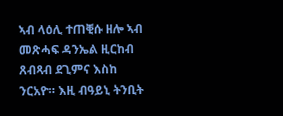ኣብ ላዕሊ ተጠቒሱ ዘሎ ኣብ መጽሓፍ ዳንኤል ዚርከብ ጸብጻብ ደጊምና እስከ ንርአዮ። እዚ ብዓይኒ ትንቢት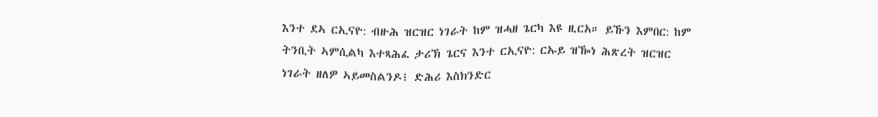እንተ ደኣ ርኢናዮ: ብዙሕ ዝርዝር ነገራት ከም ዝሓዘ ጌርካ እዩ ዚርአ። ይኹን እምበር: ከም ትንቢት ኣምሲልካ እተጻሕፈ ታሪኽ ጌርና እንተ ርኢናዮ: ርኡይ ዝዀነ ሕጽረት ዝርዝር ነገራት ዘለዎ ኣይመስልንዶ፧ ድሕሪ እስክንድር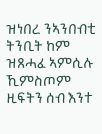ዝነበረ ንኣንበብቲ ትንቢት ከም ዝጸሓፈ ኣምሲሉ ኺምስጦም ዚፍትን ሰብ እንተ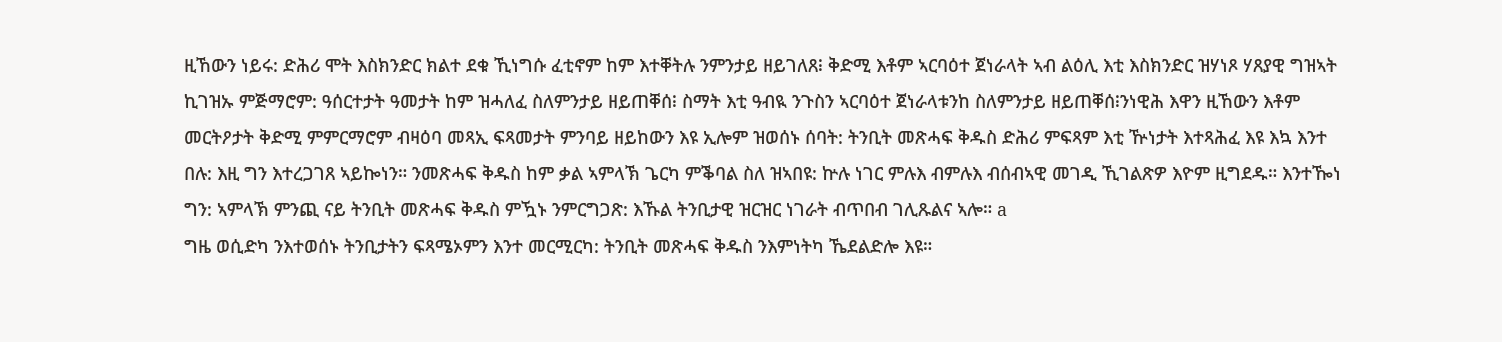ዚኸውን ነይሩ: ድሕሪ ሞት እስክንድር ክልተ ደቁ ኺነግሱ ፈቲኖም ከም እተቐትሉ ንምንታይ ዘይገለጸ፧ ቅድሚ እቶም ኣርባዕተ ጀነራላት ኣብ ልዕሊ እቲ እስክንድር ዝሃነጾ ሃጸያዊ ግዝኣት ኪገዝኡ ምጅማሮም: ዓሰርተታት ዓመታት ከም ዝሓለፈ ስለምንታይ ዘይጠቐሰ፧ ስማት እቲ ዓብዪ ንጉስን ኣርባዕተ ጀነራላቱንከ ስለምንታይ ዘይጠቐሰ፧ንነዊሕ እዋን ዚኸውን እቶም መርትዖታት ቅድሚ ምምርማሮም ብዛዕባ መጻኢ ፍጻመታት ምንባይ ዘይከውን እዩ ኢሎም ዝወሰኑ ሰባት: ትንቢት መጽሓፍ ቅዱስ ድሕሪ ምፍጻም እቲ ዅነታት እተጻሕፈ እዩ እኳ እንተ በሉ: እዚ ግን እተረጋገጸ ኣይኰነን። ንመጽሓፍ ቅዱስ ከም ቃል ኣምላኽ ጌርካ ምቕባል ስለ ዝኣበዩ: ኵሉ ነገር ምሉእ ብምሉእ ብሰብኣዊ መገዲ ኺገልጽዎ እዮም ዚግደዱ። እንተዀነ ግን: ኣምላኽ ምንጪ ናይ ትንቢት መጽሓፍ ቅዱስ ምዃኑ ንምርግጋጽ: እኹል ትንቢታዊ ዝርዝር ነገራት ብጥበብ ገሊጹልና ኣሎ። a
ግዜ ወሲድካ ንእተወሰኑ ትንቢታትን ፍጻሜኦምን እንተ መርሚርካ: ትንቢት መጽሓፍ ቅዱስ ንእምነትካ ኼደልድሎ እዩ።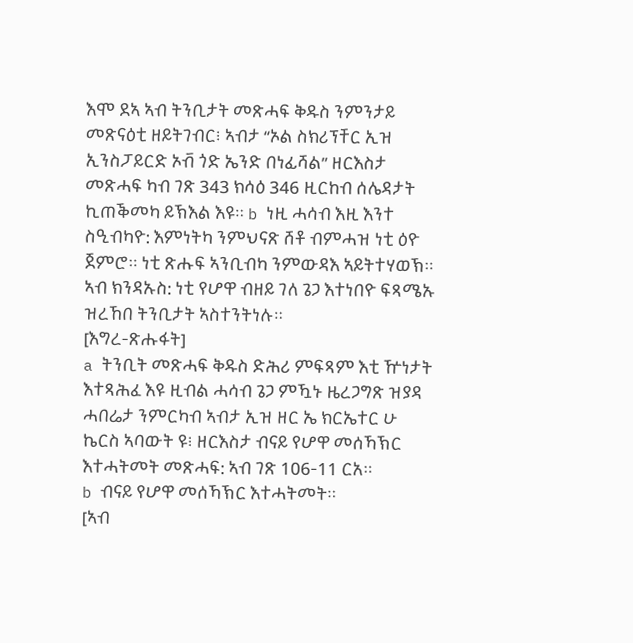እሞ ደኣ ኣብ ትንቢታት መጽሓፍ ቅዱስ ንምንታይ መጽናዕቲ ዘይትገብር፧ ኣብታ “ኦል ስክሪፕቸር ኢዝ ኢንስፓይርድ ኦቭ ጎድ ኤንድ በነፊሻል” ዘርእስታ መጽሓፍ ካብ ገጽ 343 ክሳዕ 346 ዚርከብ ሰሌዳታት ኪጠቕመካ ይኽእል እዩ። b ነዚ ሓሳብ እዚ እንተ ስዒብካዮ: እምነትካ ንምህናጽ ሸቶ ብምሓዝ ነቲ ዕዮ ጀምሮ። ነቲ ጽሑፍ ኣንቢብካ ንምውዳእ ኣይትተሃወኽ። ኣብ ክንዳኡስ: ነቲ የሆዋ ብዘይ ገለ ጌጋ እተነበዮ ፍጻሜኡ ዝረኸበ ትንቢታት ኣስተንትነሉ።
[እግረ-ጽሑፋት]
a ትንቢት መጽሓፍ ቅዱስ ድሕሪ ምፍጻም እቲ ዅነታት እተጻሕፈ እዩ ዚብል ሓሳብ ጌጋ ምዃኑ ዜረጋግጽ ዝያዳ ሓበሬታ ንምርካብ ኣብታ ኢዝ ዘር ኤ ክርኤተር ሁ ኬርስ ኣባውት ዩ፧ ዘርእስታ ብናይ የሆዋ መሰኻኽር እተሓትመት መጽሓፍ: ኣብ ገጽ 106-11 ርአ።
b ብናይ የሆዋ መሰኻኽር እተሓትመት።
[ኣብ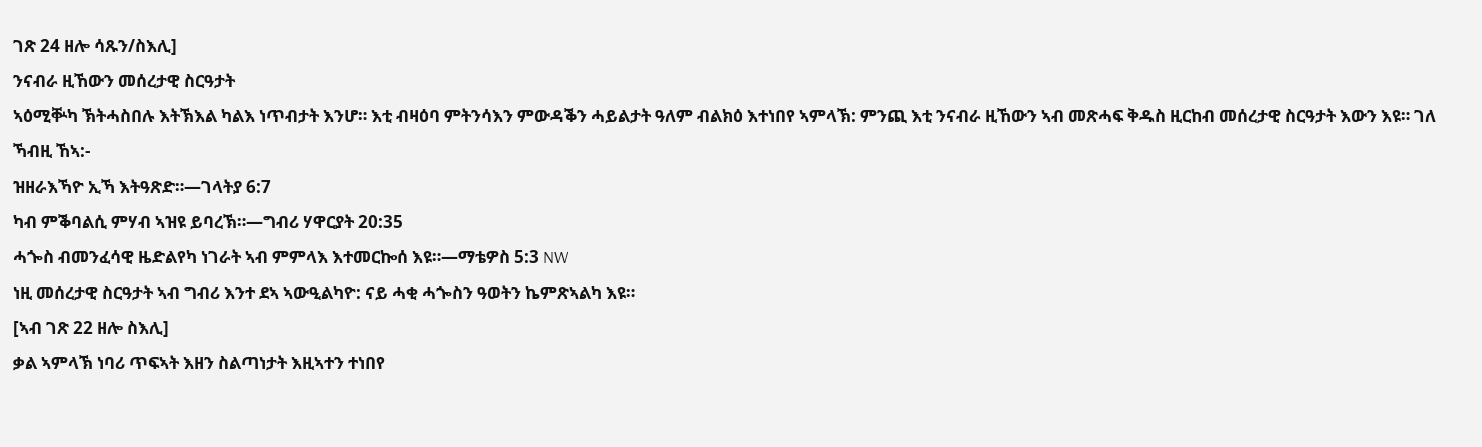ገጽ 24 ዘሎ ሳጹን/ስእሊ]
ንናብራ ዚኸውን መሰረታዊ ስርዓታት
ኣዕሚቝካ ኽትሓስበሉ እትኽእል ካልእ ነጥብታት እንሆ። እቲ ብዛዕባ ምትንሳእን ምውዳቕን ሓይልታት ዓለም ብልክዕ እተነበየ ኣምላኽ: ምንጪ እቲ ንናብራ ዚኸውን ኣብ መጽሓፍ ቅዱስ ዚርከብ መሰረታዊ ስርዓታት እውን እዩ። ገለ ኻብዚ ኸኣ:-
ዝዘራእኻዮ ኢኻ እትዓጽድ።—ገላትያ 6:7
ካብ ምቕባልሲ ምሃብ ኣዝዩ ይባረኽ።—ግብሪ ሃዋርያት 20:35
ሓጐስ ብመንፈሳዊ ዜድልየካ ነገራት ኣብ ምምላእ እተመርኰሰ እዩ።—ማቴዎስ 5:3 NW
ነዚ መሰረታዊ ስርዓታት ኣብ ግብሪ እንተ ደኣ ኣውዒልካዮ: ናይ ሓቂ ሓጐስን ዓወትን ኬምጽኣልካ እዩ።
[ኣብ ገጽ 22 ዘሎ ስእሊ]
ቃል ኣምላኽ ነባሪ ጥፍኣት እዘን ስልጣነታት እዚኣተን ተነበየ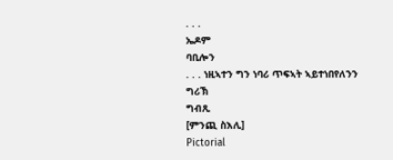. . .
ኤዶም
ባቢሎን
. . . ነዚኣተን ግን ነባሪ ጥፍኣት ኣይተነበየለንን
ግሪኽ
ግብጺ
[ምንጪ ስእሊ]
Pictorial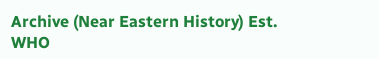Archive (Near Eastern History) Est.
WHO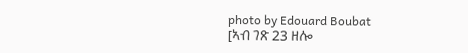photo by Edouard Boubat
[ኣብ ገጽ 23 ዘሎ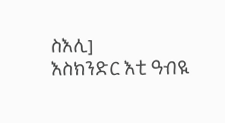ስእሊ]
እስክንድር እቲ ዓብዪ